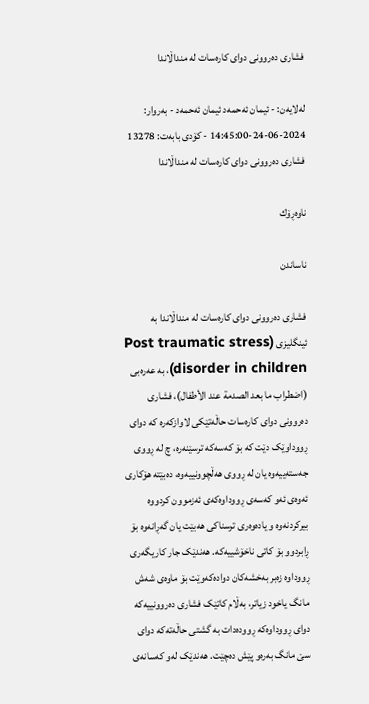فشاری دەروونی دوای کارەسات لە منداڵاندا

له‌لایه‌ن: - ئیمان ئەحمەد ئیمان ئەحمەد - به‌روار: 2024-06-24-14:45:00 - کۆدی بابەت: 13278
فشاری دەروونی دوای کارەسات لە منداڵاندا

ناوه‌ڕۆك

ناساندن

فشاری دەروونی دوای کارەسات لە منداڵاندا بە ئینگلیزی (Post traumatic stress disorder in children)، بە عەرەبی (اضطراب ما بعد الصدمة عند الأطفال)، فشاری دەروونی دوای کارەسات حاڵەتێکی لاوازکەرە کە دوای ڕووداوێک دێت کە بۆ کەسەکە ترسێنەرە، چ لە ڕووی جەستەییەوە یان لە ڕووی هەڵچوونییەوە، دەبێتە هۆکاری ئەوەی ئەو کەسەی ڕووداوەکەی ئەزموون کردووە بیرکردنەوە و یادەوەری ترسناکی هەبێت یان گەڕانەوە بۆ ڕابردوو بۆ کاتی ناخۆشییەکە. هەندێک جار کاریگەری ڕووداوە زەبر بەخشەکان دوادەکەوێت بۆ ماوەی شەش مانگ یاخود زیاتر، بەڵام کاتێک فشاری دەروونییەکە دوای ڕووداوەکە ڕوودەدات بە گشتی حاڵەتەکە دوای سێ مانگ بەرەو پێش دەچێت. هەندێک لەو کەسانەی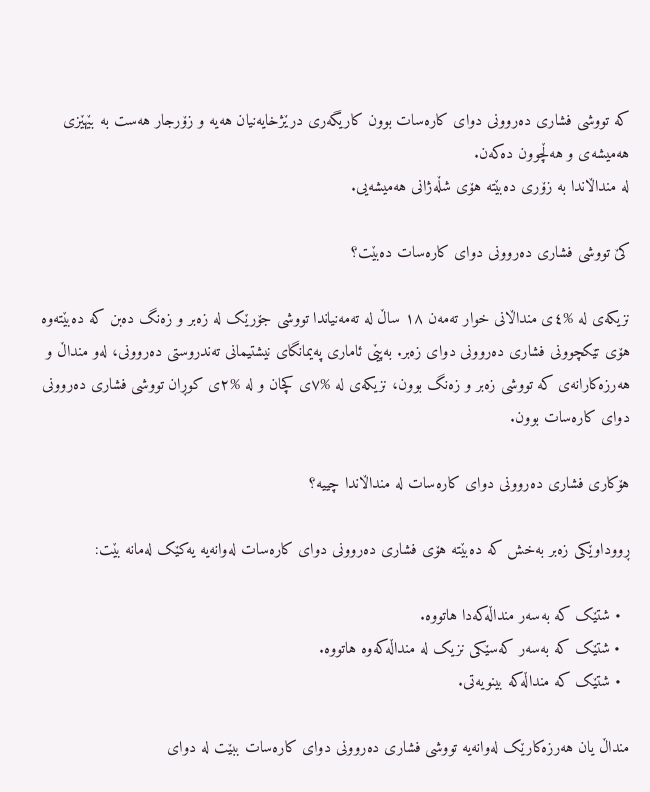کە تووشی فشاری دەروونی دوای کارەسات بوون کاریگەری درێژخایەنیان هەیە و زۆرجار هەست بە بێهێزی هەمیشەی و هەڵچوون دەکەن.
لە منداڵاندا بە زۆری دەبێتە هۆی شڵەژانی هەمیشەیی.

کێ تووشی فشاری دەروونی دوای کارەسات دەبێت؟

نزیکەی لە %٤ی منداڵانی خوار تەمەن ١٨ ساڵ لە تەمەنیاندا تووشی جۆرێک لە زەبر و زەنگ دەبن کە دەبێتەوە هۆی تێکچوونی فشاری دەروونی دوای زەبر. بەپێی ئاماری پەیمانگای نیشتیمانی تەندروستی دەروونی، لەو منداڵ و هەرزەکارانەی کە تووشی زەبر و زەنگ بوون، نزیکەی لە %٧ی کچان و لە %٢ی کوڕان تووشی فشاری دەروونی دوای کارەسات بوون.

هۆکاری فشاری دەروونی دوای کارەسات لە منداڵاندا چییە؟

ڕووداوێکی زەبر بەخش کە دەبێتە هۆی فشاری دەروونی دوای کارەسات لەوانەیە یەکێک لەمانە بێت:

  • شتێک کە بەسەر منداڵەکەدا هاتووە.
  • شتێک کە بەسەر کەسێکی نزیک لە منداڵەکەوە هاتووە.
  • شتێک کە منداڵەکە بینویەتی.

منداڵ یان هەرزەکارێک لەوانەیە تووشی فشاری دەروونی دوای کارەسات ببێت لە دوای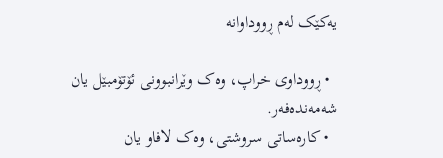یەکێک لەم ڕووداوانە

  • ڕووداوی خراپ، وەک وێرانبوونی ئۆتۆمبێل یان شەمەندەفەر.
  • کارەساتی سروشتی، وەک لافاو یان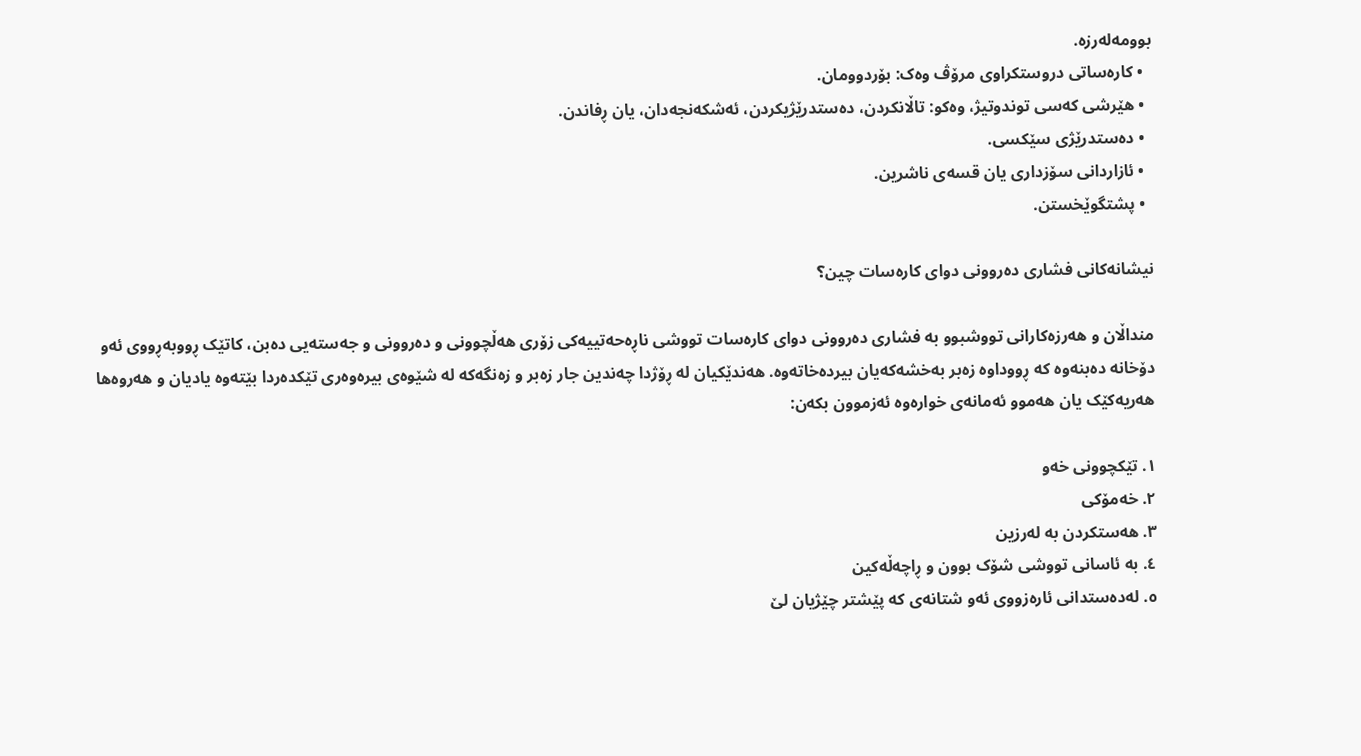بوومەلەرزە.
  • کارەساتی دروستکراوی مرۆڤ وەک: بۆردوومان.
  • هێرشی کەسی توندوتیژ، وەکو: تاڵانکردن، دەستدرێژیکردن، ئەشکەنجەدان، یان ڕفاندن.
  • دەستدرێژی سێکسی.
  • ئازاردانی سۆزداری یان قسەی ناشرین.
  • پشتگوێخستن.

نیشانەکانی فشاری دەروونی دوای کارەسات چین؟

منداڵان و هەرزەکارانی تووشبوو بە فشاری دەروونی دوای کارەسات تووشی ناڕەحەتییەکی زۆری هەڵچوونی و دەروونی و جەستەیی دەبن، کاتێک ڕووبەڕووی ئەو دۆخانە دەبنەوە کە ڕووداوە زەبر بەخشەکەیان بیردەخاتەوە. هەندێکیان لە ڕۆژدا چەندین جار زەبر و زەنگەکە لە شێوەی بیرەوەری تێکدەردا بێتەوە یادیان و هەروەها هەریەکێک یان هەموو ئەمانەی خوارەوە ئەزموون بکەن:

١. تێکچوونی خەو
٢. خەمۆکی
٣. هەستکردن بە لەرزین
٤. بە ئاسانی تووشی شۆک بوون و ڕاچەڵەکین
٥. لەدەستدانی ئارەزووی ئەو شتانەی کە پێشتر چێژیان لێ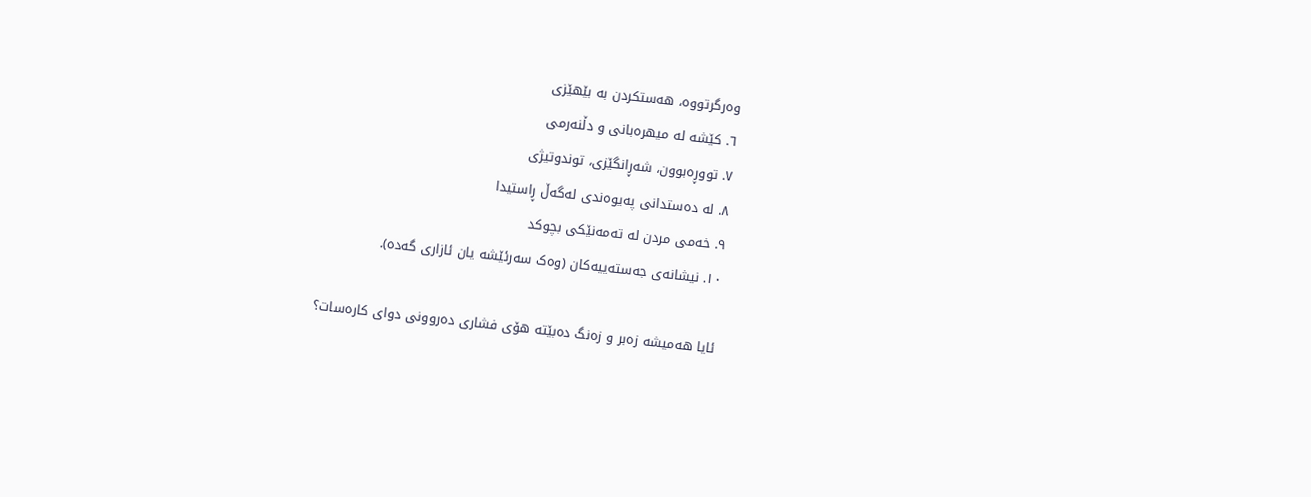وەرگرتووە، هەستکردن بە بێهێزی
٦. کێشە لە میهرەبانی و دڵنەرمی
٧. تووڕەبوون، شەڕانگێزی، توندوتیژی
٨. لە دەستدانی پەیوەندی لەگەڵ ڕاستیدا
٩. خەمی مردن لە تەمەنێکی بچوکد
١٠. نیشانەی جەستەییەکان (وەک سەرئێشە یان ئازاری گەدە).

ئایا هەمیشە زەبر و زەنگ دەبێتە هۆی فشاری دەروونی دوای کارەسات؟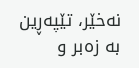نەخێر، تێپەڕین بە زەبر و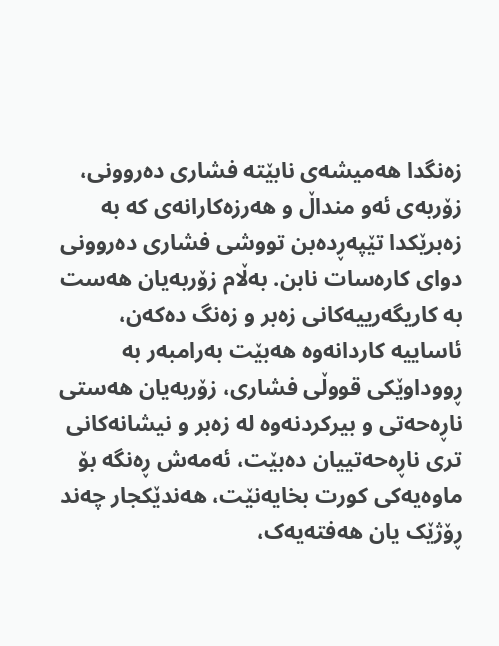زەنگدا هەمیشەی نابێتە فشاری دەروونی، زۆربەی ئەو منداڵ و هەرزەکارانەی کە بە زەبرێکدا تێپەڕدەبن تووشی فشاری دەروونی دوای کارەسات نابن. بەڵام زۆربەیان هەست بە کاریگەرییەکانی زەبر و زەنگ دەکەن، ئاساییە کاردانەوە هەبێت بەرامبەر بە ڕووداوێکی قووڵی فشاری، زۆربەیان هەستی ناڕەحەتی و بیرکردنەوە لە زەبر و نیشانەکانی تری ناڕەحەتییان دەبێت، ئەمەش ڕەنگە بۆ ماوەیەکی کورت بخایەنێت، هەندێکجار چەند ڕۆژێک یان هەفتەیەک،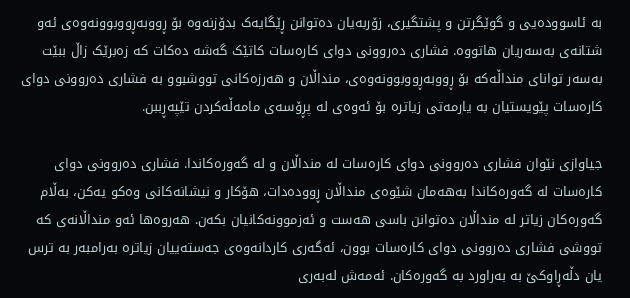بە ئاسوودەیی و گوێگرتن و پشتگیری، زۆربەیان دەتوانن ڕێگایەک بدۆزنەوە بۆ ڕووبەڕووبوونەوەی ئەو شتانەی بەسەریان هاتووە. فشاری دەروونی دوای کارەسات کاتێک گەشە دەکات کە زەبرێک زاڵ ببێت بەسەر توانای منداڵەکە بۆ ڕووبەڕووبوونەوەی، منداڵان و هەرزەکانی تووشبوو بە فشاری دەروونی دوای کارەسات پێویستیان بە یارمەتی زیاترە بۆ ئەوەی لە پڕۆسەی مامەڵەکردن تێپەڕببن.

جیاوازی نێوان فشاری دەروونی دوای کارەسات لە منداڵان و لە گەورەکاندا. فشاری دەروونی دوای کارەسات لە گەورەکاندا بەهەمان شێوەی منداڵان ڕوودەدات، هۆکار و نیشانەکانی وەکو یەکن، بەڵام گەورەکان زیاتر لە منداڵان دەتوانن باسی هەست و ئەزموونەکانیان بکەن. هەروەها ئەو منداڵانەی کە تووشی فشاری دەروونی دوای کارەسات بوون، ئەگەری کاردانەوەی جەستەییان زیاترە بەرامبەر بە ترس یان دڵەڕاوکێ بە بەراورد بە گەورەکان. ئەمەش لەبەری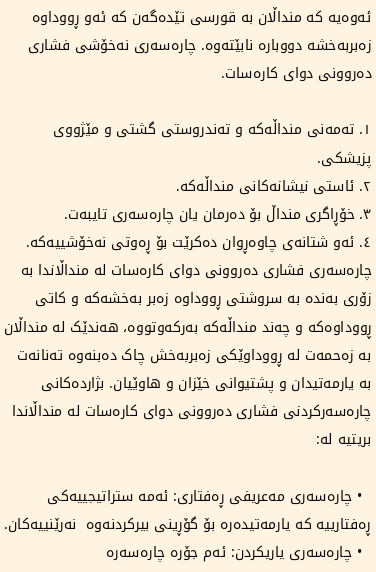ئەوەیە کە منداڵان بە قورسی تێدەگەن کە ئەو ڕووداوە زەبربەخشە دووبارە نابێتەوە. چارەسەری نەخۆشی فشاری دەروونی دوای کارەسات.

١. تەمەنی منداڵەکە و تەندروستی گشتی و مێژووی پزیشکی.
٢. ئاستی نیشانەکانی منداڵەکە.
٣. خۆڕاگری منداڵ بۆ دەرمان یان چارەسەری تایبەت.
٤. ئەو شتانەی چاوەڕوان دەکرێت بۆ ڕەوتی نەخۆشییەکە.
چارەسەری فشاری دەروونی دوای کارەسات لە منداڵاندا بە زۆری بەندە بە سروشتی ڕووداوە زەبر بەخشەکە و کاتی ڕووداوەکە و چەند منداڵەکە بەرکەوتووە، هەندێک لە منداڵان بە زەحمەت لە ڕووداوێکی زەبربەخش چاک دەبنەوە تەنانەت بە یارمەتیدان و پشتیوانی خێزان و هاوێیان. بژاردەکانی چارەسەرکردنی فشاری دەروونی دوای کارەسات لە منداڵاندا بریتیە لە:

  • چارەسەری مەعریفی ڕەفتاری: ئەمە ستراتیجییەکی ڕەفتارییە کە یارمەتیدەرە بۆ گۆڕینی بیرکردنەوە  نەرێنییەکان.
  • چارەسەری یاریکردن: ئەم جۆرە چارەسەرە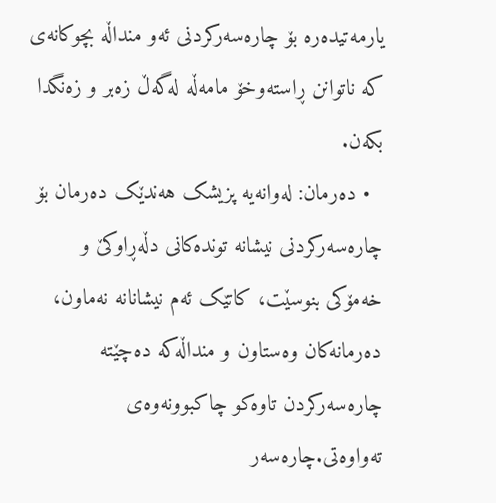یارمەتیدەرە بۆ چارەسەرکردنی ئەو منداڵە بچوکانەی کە ناتوانن ڕاستەوخۆ مامەڵە لەگەڵ زەبر و زەنگدا بکەن.
  • دەرمان: لەوانەیە پزیشک هەندێک دەرمان بۆ چارەسەرکردنی نیشانە توندەکانی دڵەڕاوکێ و خەمۆکی بنوسێت، کاتێک ئەم نیشانانە نەماون، دەرمانەکان وەستاون و منداڵەکە دەچێتە چارەسەرکردن تاوەکو چاکبوونەوەی تەواوەتی.چارەسەر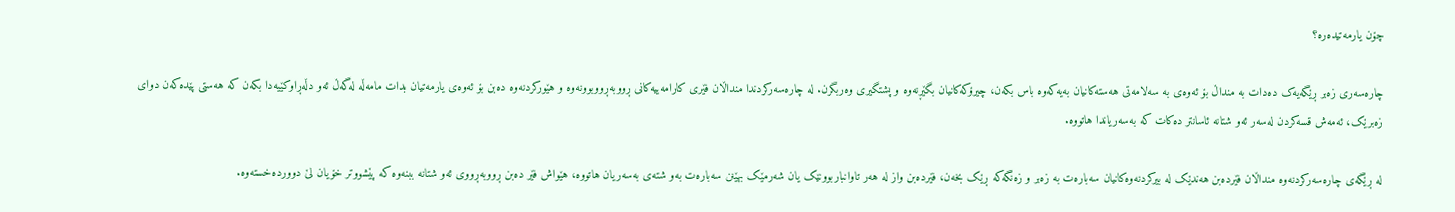چۆن یارمەتیدەرە؟

چارەسەری زەبر ڕێگەیەک دەدات بە منداڵ بۆ ئەوەی بە سەلامەتی هەستەکانیان بەیەکەوە باس بکەن، چیرۆکەکانیان بگێڕنەوە و پشتگیری وەربگرن. لە چارەسەرکردندا منداڵان فێری کارامەییەکانی ڕووبەڕووبوونەوە و هێورکردنەوە دەبن بۆ ئەوەی یارمەتیان بدات مامەڵە لەگەڵ ئەو دڵەڕاوکێیەدا بکەن کە هەستی پێدەکەن دوای زەبرێک، ئەمەش قسەکردن لەسەر ئەو شتانە ئاسانتر دەکات کە بەسەریاندا هاتووە.

لە ڕێگەی چارەسەرکردنەوە منداڵان فێردەبن هەندێک لە بیرکردنەوەکانیان سەبارەت بە زەبر و زەنگەکە ڕێک بخەن، فێردەبن واز لە هەر تاوانباربوونێک یان شەرمێک بهێنن سەبارەت بەو شتەی بەسەریان هاتووە، هێواش فێر دەبن ڕووبەڕووی ئەو شتانە ببنەوە کە پێشووتر خۆیان لێ دووردەخستەوە.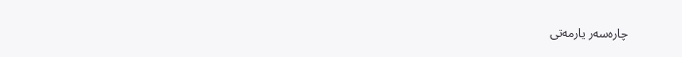چارەسەر یارمەتی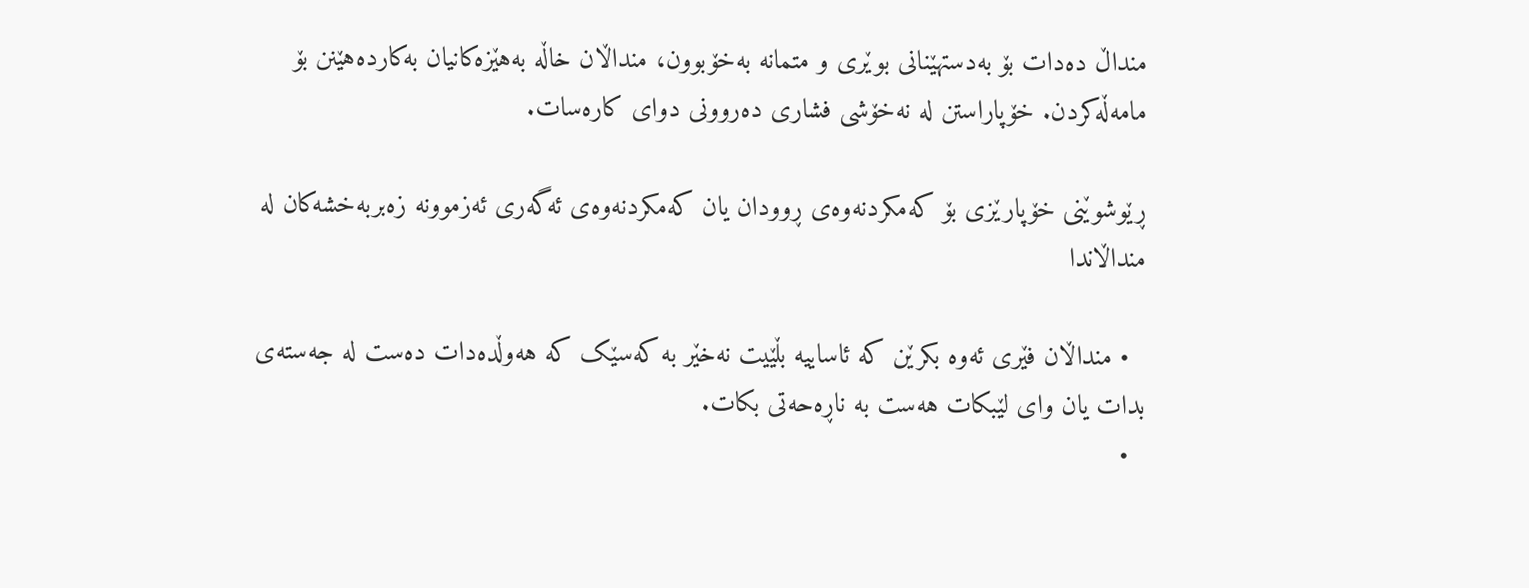منداڵ دەدات بۆ بەدستهێنانی بوێری و متمانە بەخۆبوون، منداڵان خاڵە بەهێزەکانیان بەکاردەهێنن بۆ مامەڵەکردن. خۆپاراستن لە نەخۆشی فشاری دەروونی دوای کارەسات.

ڕێوشوێنی خۆپارێزی بۆ کەمکردنەوەی ڕوودان یان کەمکردنەوەی ئەگەری ئەزموونە زەبربەخشەکان لە منداڵاندا

  • منداڵان فێری ئەوە بکرێن کە ئاساییە بڵێیت نەخێر بە کەسێک کە هەوڵدەدات دەست لە جەستەی بدات یان وای لێبکات هەست بە ناڕەحەتی بکات.
  •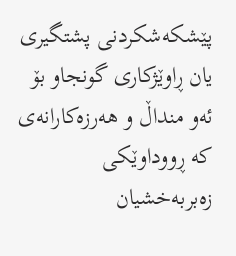پێشکەشکردنی پشتگیری یان ڕاوێژکاری گونجاو بۆ ئەو منداڵ و هەرزەکارانەی کە ڕووداوێکی زەبربەخشیان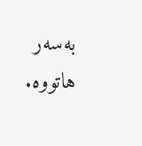بەسەر هاتووە.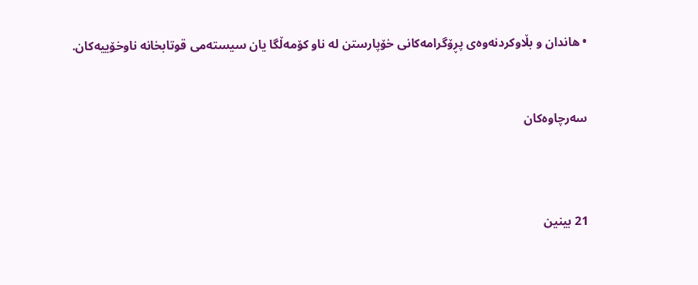• هاندان و بڵاوکردنەوەی پڕۆگرامەکانی خۆپارستن لە ناو کۆمەڵگا یان سیستەمی قوتابخانە ناوخۆییەکان.


سەرچاوەکان



21 بینین